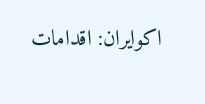اکوایران: اقدامات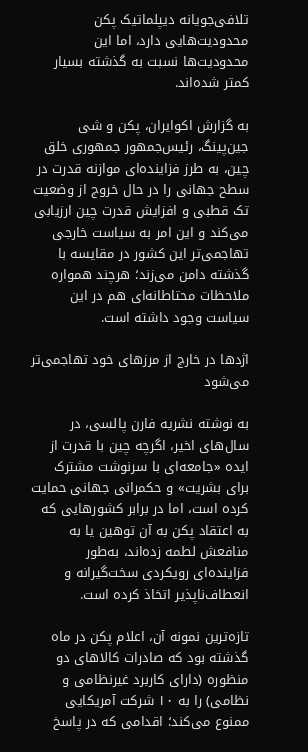تلافی‌جویانه دیپلماتیک پکن محدودیت‌هایی دارد، اما این محدودیت‌ها نسبت به گذشته بسیار کمتر شده‌اند.

به گزارش اکوایران، پکن و شی جین‌پینگ، رئیس‌جمهور جمهوری خلق چین، به طرز فزاینده‌ای موازنه قدرت در سطح جهانی را در حال خروج از وضعیت تک قطبی و افزایش قدرت چین ارزیابی می‌کند و این امر به سیاست خارجی تهاجمی‌تر این کشور در مقایسه با گذشته دامن می‌زند؛ هرچند همواره ملاحظات محتاطانه‌ای هم در این سیاست وجود داشته است.

اژدها در خارج از مرزهای خود تهاجمی‌تر می‌شود

به نوشته نشریه فارن پالسی، در سال‌های اخیر، اگرچه چین با قدرت از ایده «جامعه‌ای با سرنوشت مشترک برای بشریت» و حکمرانی جهانی حمایت کرده است، اما در برابر کشورهایی که به اعتقاد پکن به آن توهین یا به منافعش لطمه زده‌اند، به‌طور فزاینده‌ای رویکردی سخت‌گیرانه و انعطاف‌ناپذیر اتخاذ کرده است.

تازه‌ترین نمونه آن، اعلام پکن در ماه گذشته بود که صادرات کالاهای دو منظوره (دارای کاربرد غیرنظامی و نظامی) را به ۱۰ شرکت آمریکایی ممنوع می‌کند؛ اقدامی که در پاسخ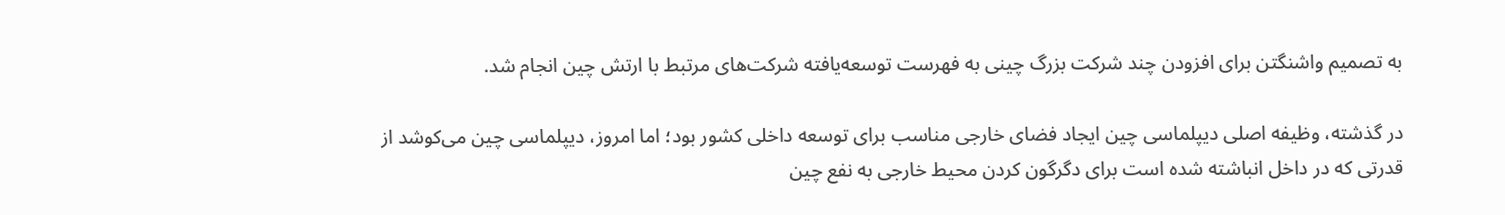به تصمیم واشنگتن برای افزودن چند شرکت بزرگ چینی به فهرست توسعه‌یافته شرکت‌های مرتبط با ارتش چین انجام شد.

در گذشته، وظیفه اصلی دیپلماسی چین ایجاد فضای خارجی مناسب برای توسعه داخلی کشور بود؛ اما امروز، دیپلماسی چین می‌کوشد از قدرتی که در داخل انباشته شده است برای دگرگون کردن محیط خارجی به نفع چین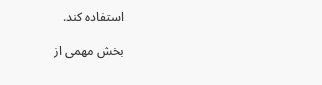استفاده کند.

بخش مهمی از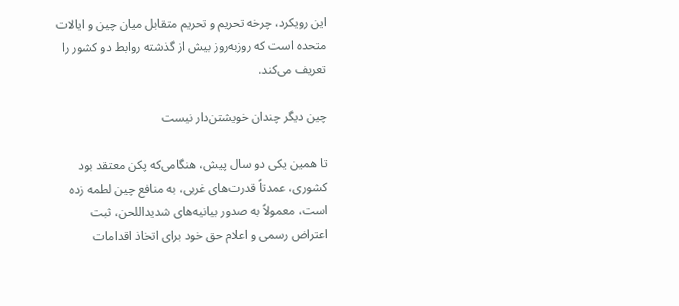این رویکرد، چرخه تحریم و تحریم متقابل میان چین و ایالات متحده است که روزبه‌روز بیش از گذشته روابط دو کشور را تعریف می‌کند.

چین دیگر چندان خویشتن‌دار نیست

تا همین یکی دو سال پیش، هنگامی‌که پکن معتقد بود کشوری، عمدتاً قدرت‌های غربی، به منافع چین لطمه زده است، معمولاً به صدور بیانیه‌های شدیداللحن، ثبت اعتراض رسمی و اعلام حق خود برای اتخاذ اقدامات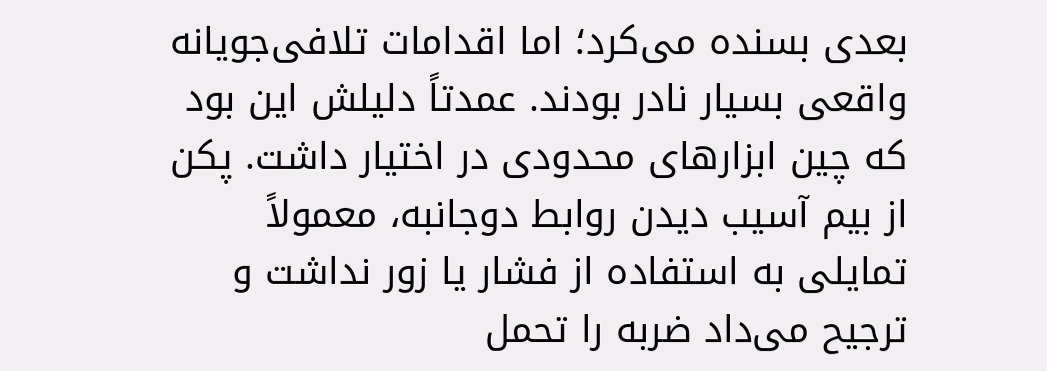بعدی بسنده می‌کرد؛ اما اقدامات تلافی‌جویانه واقعی بسیار نادر بودند. عمدتاً دلیلش این بود که چین ابزارهای محدودی در اختیار داشت. پکن از بیم آسیب دیدن روابط دوجانبه، معمولاً تمایلی به استفاده از فشار یا زور نداشت و ترجیح می‌داد ضربه را تحمل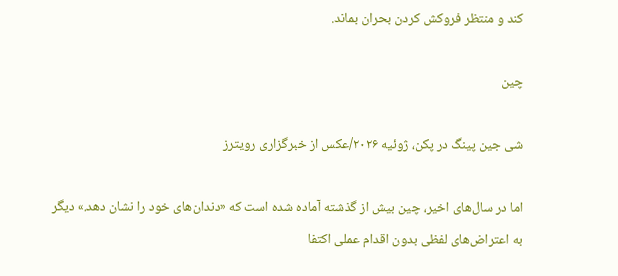کند و منتظر فروکش کردن بحران بماند.

چین

شی جین پینگ در پکن، ژوئیه ۲۰۲۶/عکس از خبرگزاری رویترز

اما در سال‌های اخیر، چین بیش از گذشته آماده شده است که «دندان‌های خود را نشان دهد.» دیگر به اعتراض‌های لفظی بدون اقدام عملی اکتفا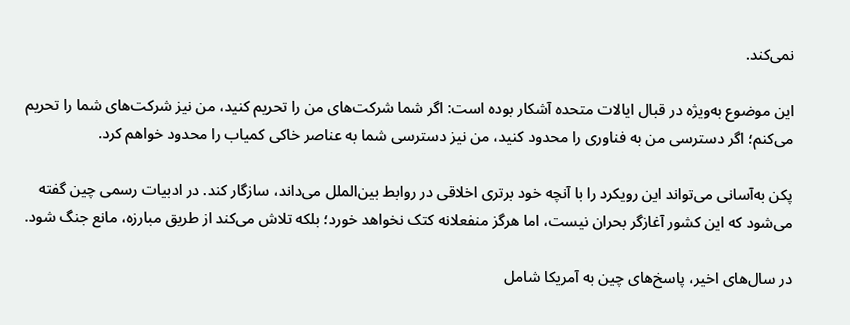نمی‌کند.

این موضوع به‌ویژه در قبال ایالات متحده آشکار بوده است: اگر شما شرکت‌های من را تحریم کنید، من نیز شرکت‌های شما را تحریم می‌کنم؛ اگر دسترسی من به فناوری را محدود کنید، من نیز دسترسی شما به عناصر خاکی کمیاب را محدود خواهم کرد.

پکن به‌آسانی می‌تواند این رویکرد را با آنچه خود برتری اخلاقی در روابط بین‌الملل می‌داند، سازگار کند. در ادبیات رسمی چین گفته می‌شود که این کشور آغازگر بحران نیست، اما هرگز منفعلانه کتک نخواهد خورد؛ بلکه تلاش می‌کند از طریق مبارزه، مانع جنگ شود.

در سال‌های اخیر، پاسخ‌های چین به آمریکا شامل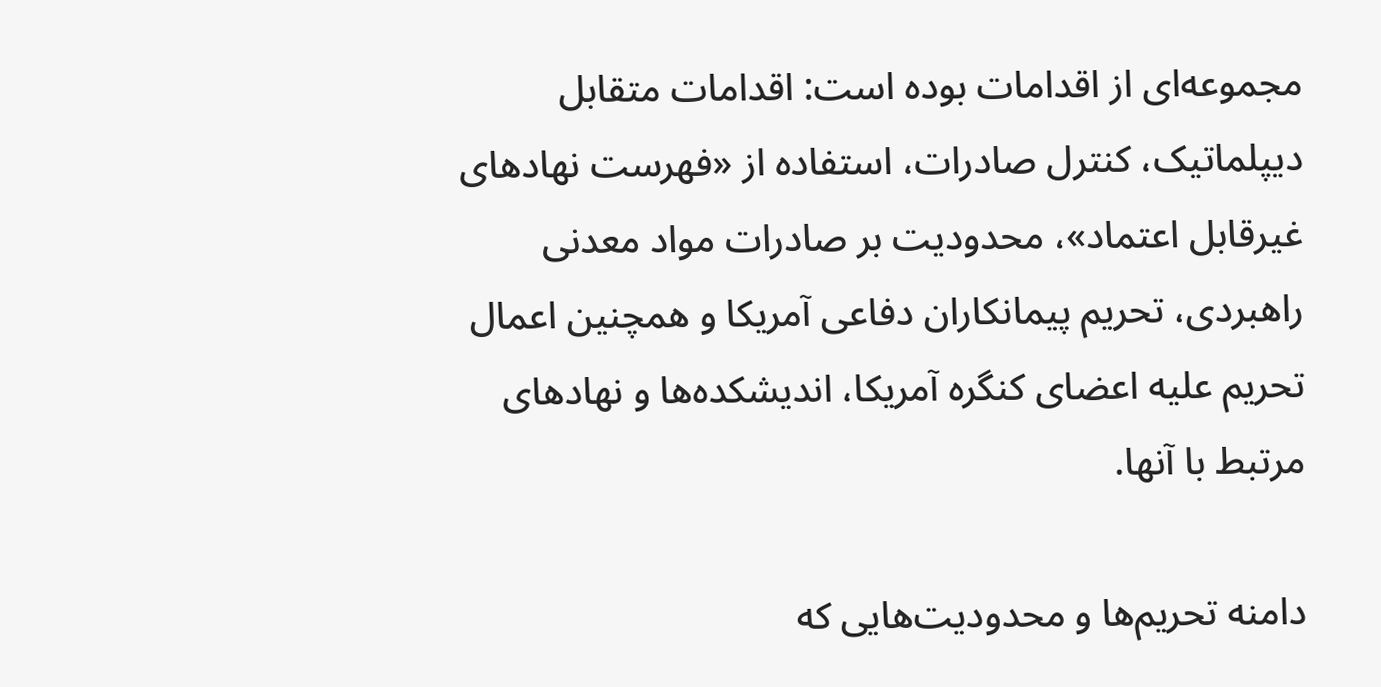مجموعه‌ای از اقدامات بوده است: اقدامات متقابل دیپلماتیک، کنترل صادرات، استفاده از «فهرست نهادهای غیرقابل اعتماد»، محدودیت بر صادرات مواد معدنی راهبردی، تحریم پیمانکاران دفاعی آمریکا و همچنین اعمال تحریم علیه اعضای کنگره آمریکا، اندیشکده‌ها و نهادهای مرتبط با آنها.

دامنه تحریم‌ها و محدودیت‌هایی که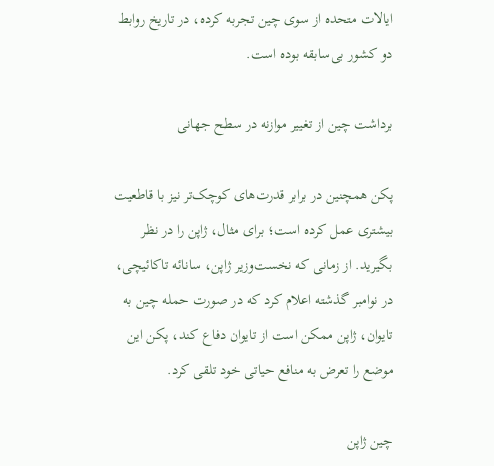ایالات متحده از سوی چین تجربه کرده، در تاریخ روابط دو کشور بی‌سابقه بوده است.

برداشت چین از تغییر موازنه در سطح جهانی

پکن همچنین در برابر قدرت‌های کوچک‌تر نیز با قاطعیت بیشتری عمل کرده است؛ برای مثال، ژاپن را در نظر بگیرید. از زمانی که نخست‌وزیر ژاپن، سانائه تاکائیچی، در نوامبر گذشته اعلام کرد که در صورت حمله چین به تایوان، ژاپن ممکن است از تایوان دفاع کند، پکن این موضع را تعرض به منافع حیاتی خود تلقی کرد.

چین ژاپن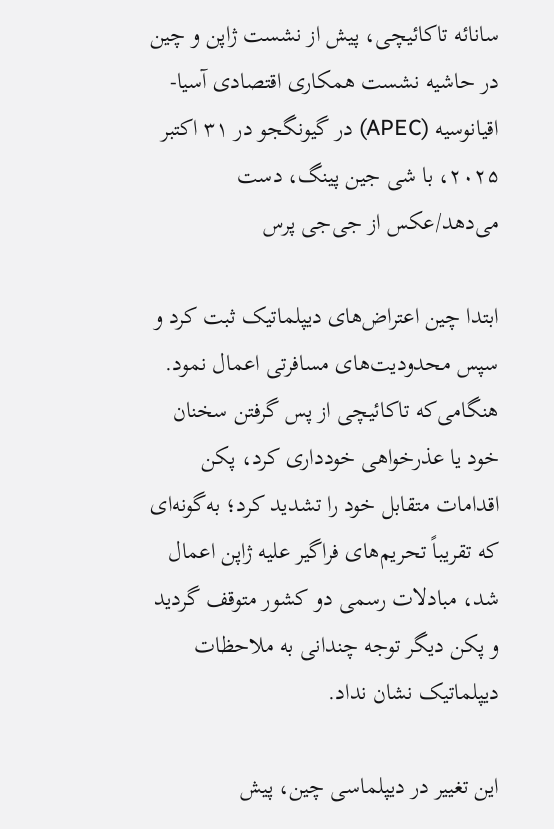سانائه تاکائیچی، پیش از نشست ژاپن و چین در حاشیه نشست همکاری اقتصادی آسیا-اقیانوسیه (APEC) در گیونگجو در ۳۱ اکتبر ۲۰۲۵، با شی جین پینگ، دست می‌دهد/عکس از جی‌جی پرس

ابتدا چین اعتراض‌های دیپلماتیک ثبت کرد و سپس محدودیت‌های مسافرتی اعمال نمود. هنگامی‌که تاکائیچی از پس گرفتن سخنان خود یا عذرخواهی خودداری کرد، پکن اقدامات متقابل خود را تشدید کرد؛ به‌گونه‌ای که تقریباً تحریم‌های فراگیر علیه ژاپن اعمال شد، مبادلات رسمی دو کشور متوقف گردید و پکن دیگر توجه چندانی به ملاحظات دیپلماتیک نشان نداد.

این تغییر در دیپلماسی چین، پیش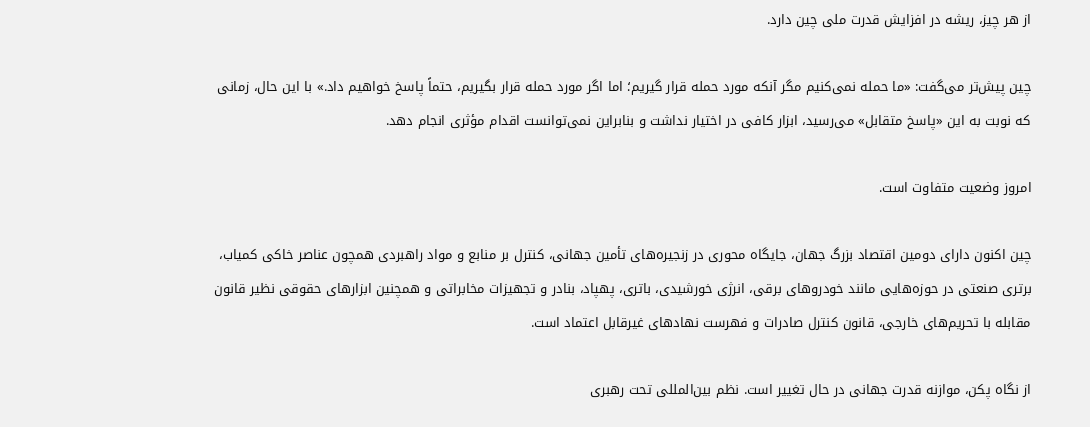از هر چیز، ریشه در افزایش قدرت ملی چین دارد.

چین پیش‌تر می‌گفت: «ما حمله نمی‌کنیم مگر آنکه مورد حمله قرار گیریم؛ اما اگر مورد حمله قرار بگیریم، حتماً پاسخ خواهیم داد.» با این حال، زمانی که نوبت به این «پاسخ متقابل» می‌رسید، ابزار کافی در اختیار نداشت و بنابراین نمی‌توانست اقدام مؤثری انجام دهد.

امروز وضعیت متفاوت است.

چین اکنون دارای دومین اقتصاد بزرگ جهان، جایگاه محوری در زنجیره‌های تأمین جهانی، کنترل بر منابع و مواد راهبردی همچون عناصر خاکی کمیاب، برتری صنعتی در حوزه‌هایی مانند خودروهای برقی، انرژی خورشیدی، باتری، پهپاد، بنادر و تجهیزات مخابراتی و همچنین ابزارهای حقوقی نظیر قانون مقابله با تحریم‌های خارجی، قانون کنترل صادرات و فهرست نهادهای غیرقابل اعتماد است.

از نگاه پکن، موازنه قدرت جهانی در حال تغییر است. نظم بین‌المللی تحت رهبری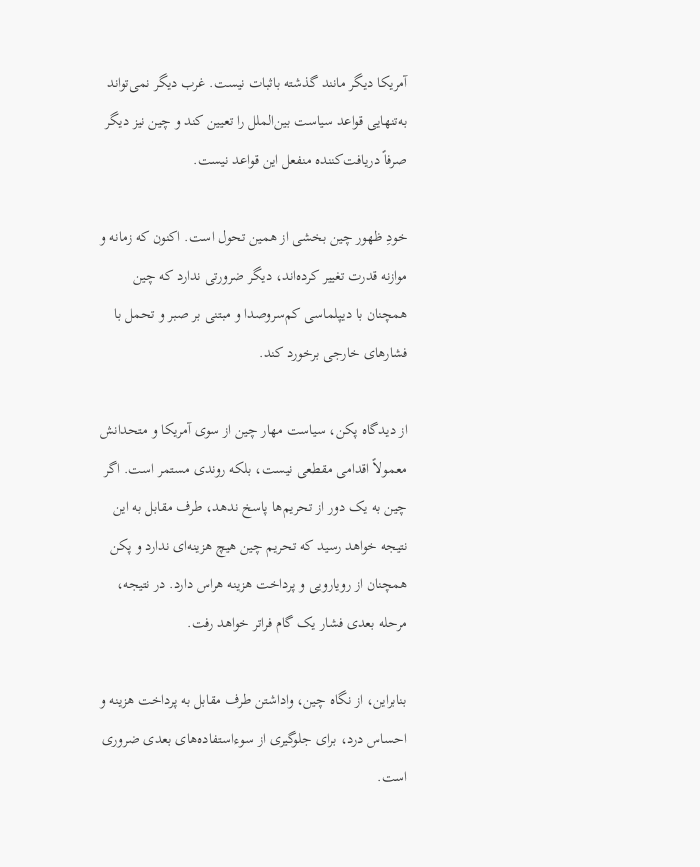آمریکا دیگر مانند گذشته باثبات نیست. غرب دیگر نمی‌تواند به‌تنهایی قواعد سیاست بین‌الملل را تعیین کند و چین نیز دیگر صرفاً دریافت‌کننده منفعل این قواعد نیست.

خودِ ظهور چین بخشی از همین تحول است. اکنون که زمانه و موازنه قدرت تغییر کرده‌اند، دیگر ضرورتی ندارد که چین همچنان با دیپلماسی کم‌سروصدا و مبتنی بر صبر و تحمل با فشارهای خارجی برخورد کند.

از دیدگاه پکن، سیاست مهار چین از سوی آمریکا و متحدانش معمولاً اقدامی مقطعی نیست، بلکه روندی مستمر است. اگر چین به یک دور از تحریم‌ها پاسخ ندهد، طرف مقابل به این نتیجه خواهد رسید که تحریم چین هیچ هزینه‌ای ندارد و پکن همچنان از رویارویی و پرداخت هزینه هراس دارد. در نتیجه، مرحله بعدی فشار یک گام فراتر خواهد رفت.

بنابراین، از نگاه چین، واداشتن طرف مقابل به پرداخت هزینه و احساس درد، برای جلوگیری از سوءاستفاده‌های بعدی ضروری است.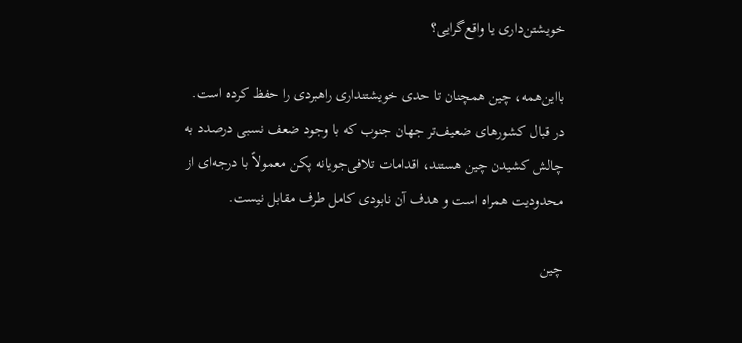خویشتن‌داری یا واقع‌گرایی؟

بااین‌همه، چین همچنان تا حدی خویشتنداری راهبردی را حفظ کرده است. در قبال کشورهای ضعیف‌تر جهان جنوب که با وجود ضعف نسبی درصدد به چالش کشیدن چین هستند، اقدامات تلافی‌جویانه پکن معمولاً با درجه‌ای از محدودیت همراه است و هدف آن نابودی کامل طرف مقابل نیست.

چین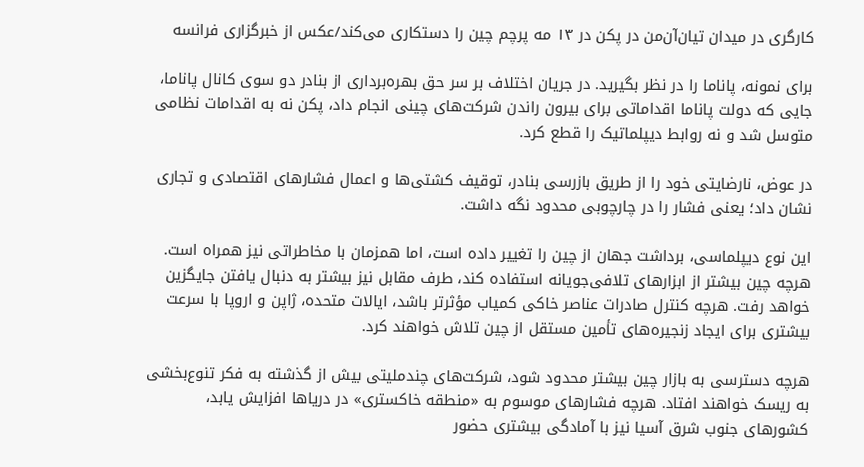کارگری در میدان تیان‌آن‌من در پکن در ۱۳ مه پرچم چین را دستکاری می‌کند/عکس از خبرگزاری فرانسه

برای نمونه، پاناما را در نظر بگیرید. در جریان اختلاف بر سر حق بهره‌برداری از بنادر دو سوی کانال پاناما، جایی که دولت پاناما اقداماتی برای بیرون راندن شرکت‌های چینی انجام داد، پکن نه به اقدامات نظامی متوسل شد و نه روابط دیپلماتیک را قطع کرد.

در عوض، نارضایتی خود را از طریق بازرسی بنادر، توقیف کشتی‌ها و اعمال فشارهای اقتصادی و تجاری نشان داد؛ یعنی فشار را در چارچوبی محدود نگه داشت.

این نوع دیپلماسی، برداشت جهان از چین را تغییر داده است، اما همزمان با مخاطراتی نیز همراه است. هرچه چین بیشتر از ابزارهای تلافی‌جویانه استفاده کند، طرف مقابل نیز بیشتر به دنبال یافتن جایگزین خواهد رفت. هرچه کنترل صادرات عناصر خاکی کمیاب مؤثرتر باشد، ایالات متحده، ژاپن و اروپا با سرعت بیشتری برای ایجاد زنجیره‌های تأمین مستقل از چین تلاش خواهند کرد.

هرچه دسترسی به بازار چین بیشتر محدود شود، شرکت‌های چندملیتی بیش از گذشته به فکر تنوع‌بخشی به ریسک خواهند افتاد. هرچه فشارهای موسوم به «منطقه خاکستری» در دریاها افزایش یابد، کشورهای جنوب شرق آسیا نیز با آمادگی بیشتری حضور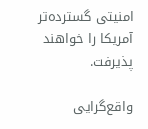امنیتی گسترده‌تر آمریکا را خواهند پذیرفت.

واقع‌گرایی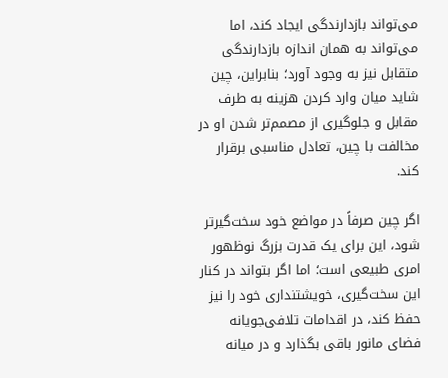می‌تواند بازدارندگی ایجاد کند، اما می‌تواند به همان اندازه بازدارندگی متقابل نیز به وجود آورد؛ بنابراین، چین شاید میان وارد کردن هزینه به طرف مقابل و جلوگیری از مصمم‌تر شدن او در مخالفت با چین، تعادل مناسبی برقرار کند.

اگر چین صرفاً در مواضع خود سخت‌گیرتر شود، این برای یک قدرت بزرگ نوظهور امری طبیعی است؛ اما اگر بتواند در کنار این سخت‌گیری، خویشتنداری خود را نیز حفظ کند، در اقدامات تلافی‌جویانه فضای مانور باقی بگذارد و در میانه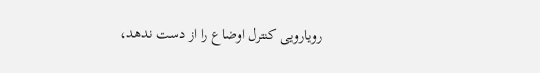رویارویی کنترل اوضاع را از دست ندهد،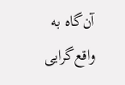آن‌گاه به واقع‌گرایی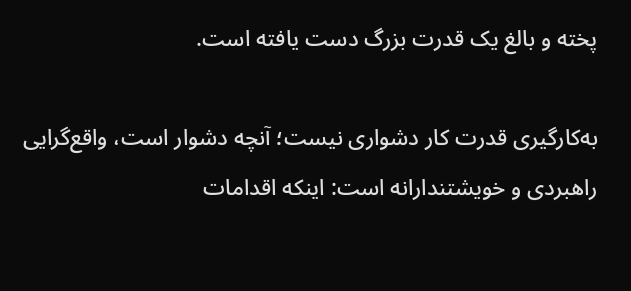پخته و بالغ یک قدرت بزرگ دست یافته است.

به‌کارگیری قدرت کار دشواری نیست؛ آنچه دشوار است، واقع‌گرایی راهبردی و خویشتندارانه است: اینکه اقدامات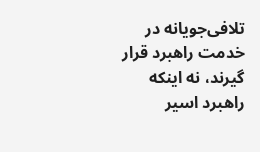تلافی‌جویانه در خدمت راهبرد قرار گیرند، نه اینکه راهبرد اسیر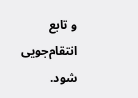و تابع انتقام‌جویی شود.